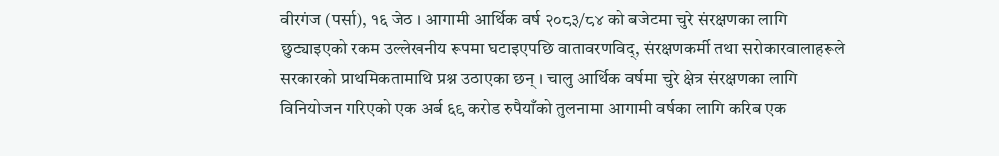वीरगंज (पर्सा), १६ जेठ । आगामी आर्थिक वर्ष २०८३/८४ को बजेटमा चुरे संरक्षणका लागि छुट्याइएको रकम उल्लेखनीय रूपमा घटाइएपछि वातावरणविद्, संरक्षणकर्मी तथा सरोकारवालाहरूले सरकारको प्राथमिकतामाथि प्रश्न उठाएका छन् । चालु आर्थिक वर्षमा चुरे क्षेत्र संरक्षणका लागि विनियोजन गरिएको एक अर्ब ६९ करोड रुपैयाँको तुलनामा आगामी वर्षका लागि करिब एक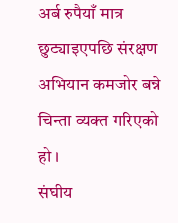अर्ब रुपैयाँ मात्र छुट्याइएपछि संरक्षण अभियान कमजोर बन्ने चिन्ता व्यक्त गरिएको हो ।
संघीय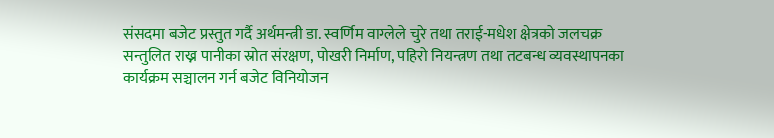संसदमा बजेट प्रस्तुत गर्दै अर्थमन्त्री डा. स्वर्णिम वाग्लेले चुरे तथा तराई-मधेश क्षेत्रको जलचक्र सन्तुलित राख्न पानीका स्रोत संरक्षण, पोखरी निर्माण, पहिरो नियन्त्रण तथा तटबन्ध व्यवस्थापनका कार्यक्रम सञ्चालन गर्न बजेट विनियोजन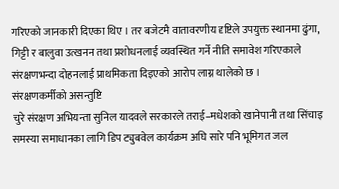गरिएको जानकारी दिएका थिए । तर बजेटमै वातावरणीय दृष्टिले उपयुक्त स्थानमा ढुंगा, गिट्टी र बालुवा उत्खनन तथा प्रशोधनलाई व्यवस्थित गर्ने नीति समावेश गरिएकाले संरक्षणभन्दा दोहनलाई प्राथमिकता दिइएको आरोप लाग्न थालेको छ ।
संरक्षणकर्मीको असन्तुष्टि
चुरे संरक्षण अभियन्ता सुनिल यादवले सरकारले तराई–मधेशको खानेपानी तथा सिंचाइ समस्या समाधानका लागि डिप ट्युबवेल कार्यक्रम अघि सारे पनि भूमिगत जल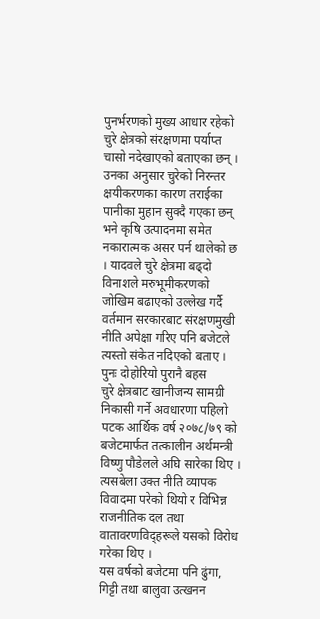पुनर्भरणको मुख्य आधार रहेको चुरे क्षेत्रको संरक्षणमा पर्याप्त चासो नदेखाएको बताएका छन् । उनका अनुसार चुरेको निरन्तर क्षयीकरणका कारण तराईका पानीका मुहान सुक्दै गएका छन् भने कृषि उत्पादनमा समेत नकारात्मक असर पर्न थालेको छ । यादवले चुरे क्षेत्रमा बढ्दो विनाशले मरुभूमीकरणको जोखिम बढाएको उल्लेख गर्दै वर्तमान सरकारबाट संरक्षणमुखी नीति अपेक्षा गरिए पनि बजेटले त्यस्तो संकेत नदिएको बताए ।
पुनः दोहोरियो पुरानै बहस
चुरे क्षेत्रबाट खानीजन्य सामग्री निकासी गर्ने अवधारणा पहिलो पटक आर्थिक वर्ष २०७८/७९ को बजेटमार्फत तत्कालीन अर्थमन्त्री विष्णु पौडेलले अघि सारेका थिए । त्यसबेला उक्त नीति व्यापक विवादमा परेको थियो र विभिन्न राजनीतिक दल तथा वातावरणविद्हरूले यसको विरोध गरेका थिए ।
यस वर्षको बजेटमा पनि ढुंगा, गिट्टी तथा बालुवा उत्खनन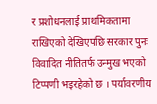र प्रशोधनलाई प्राथमिकतामा राखिएको देखिएपछि सरकार पुनः विवादित नीतितर्फ उन्मुख भएको टिप्पणी भइरहेको छ । पर्यावरणीय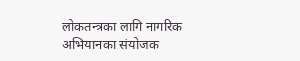लोकतन्त्रका लागि नागरिक अभियानका संयोजक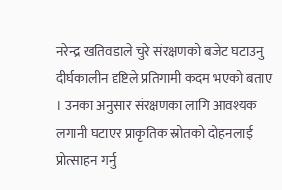नरेन्द्र खतिवडाले चुरे संरक्षणको बजेट घटाउनु दीर्घकालीन दृष्टिले प्रतिगामी कदम भएको बताए । उनका अनुसार संरक्षणका लागि आवश्यक लगानी घटाएर प्राकृतिक स्रोतको दोहनलाई प्रोत्साहन गर्नु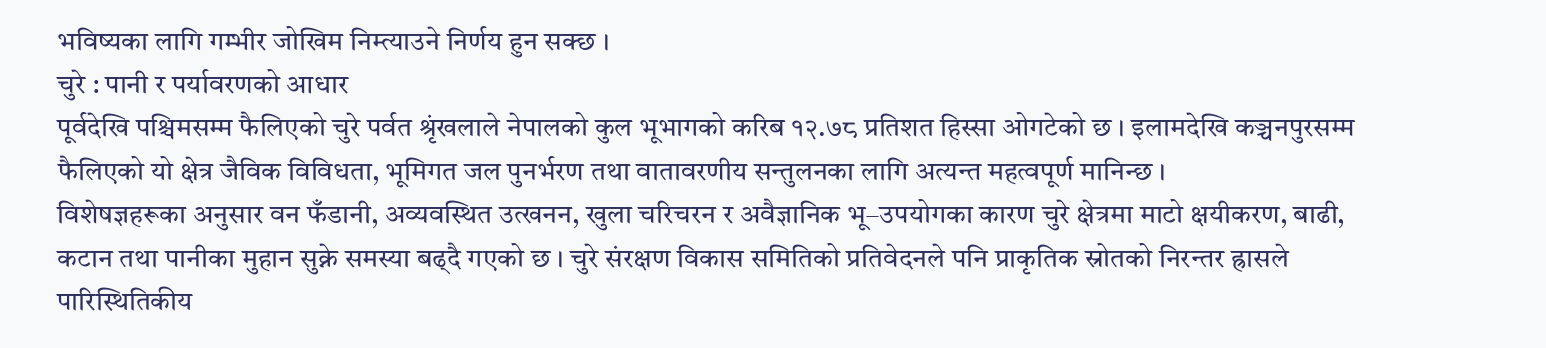भविष्यका लागि गम्भीर जोखिम निम्त्याउने निर्णय हुन सक्छ ।
चुरे : पानी र पर्यावरणको आधार
पूर्वदेखि पश्चिमसम्म फैलिएको चुरे पर्वत श्रृंखलाले नेपालको कुल भूभागको करिब १२.७८ प्रतिशत हिस्सा ओगटेको छ । इलामदेखि कञ्चनपुरसम्म फैलिएको यो क्षेत्र जैविक विविधता, भूमिगत जल पुनर्भरण तथा वातावरणीय सन्तुलनका लागि अत्यन्त महत्वपूर्ण मानिन्छ ।
विशेषज्ञहरूका अनुसार वन फँडानी, अव्यवस्थित उत्खनन, खुला चरिचरन र अवैज्ञानिक भू–उपयोगका कारण चुरे क्षेत्रमा माटो क्षयीकरण, बाढी, कटान तथा पानीका मुहान सुक्ने समस्या बढ्दै गएको छ । चुरे संरक्षण विकास समितिको प्रतिवेदनले पनि प्राकृतिक स्रोतको निरन्तर ह्रासले पारिस्थितिकीय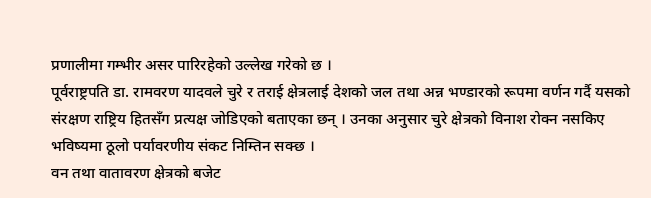प्रणालीमा गम्भीर असर पारिरहेको उल्लेख गरेको छ ।
पूर्वराष्ट्रपति डा. रामवरण यादवले चुरे र तराई क्षेत्रलाई देशको जल तथा अन्न भण्डारको रूपमा वर्णन गर्दै यसको संरक्षण राष्ट्रिय हितसँग प्रत्यक्ष जोडिएको बताएका छन् । उनका अनुसार चुरे क्षेत्रको विनाश रोक्न नसकिए भविष्यमा ठूलो पर्यावरणीय संकट निम्तिन सक्छ ।
वन तथा वातावरण क्षेत्रको बजेट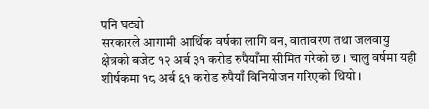पनि घट्यो
सरकारले आगामी आर्थिक वर्षका लागि वन, वातावरण तथा जलवायु क्षेत्रको बजेट १२ अर्ब ३१ करोड रुपैयाँमा सीमित गरेको छ । चालु वर्षमा यही शीर्षकमा १८ अर्ब ६१ करोड रुपैयाँ विनियोजन गरिएको थियो ।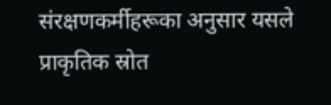संरक्षणकर्मीहरूका अनुसार यसले प्राकृतिक स्रोत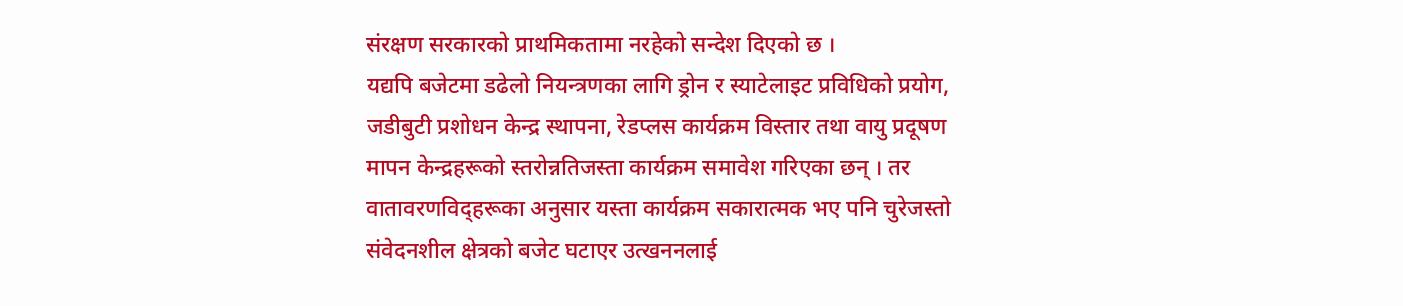संरक्षण सरकारको प्राथमिकतामा नरहेको सन्देश दिएको छ ।
यद्यपि बजेटमा डढेलो नियन्त्रणका लागि ड्रोन र स्याटेलाइट प्रविधिको प्रयोग, जडीबुटी प्रशोधन केन्द्र स्थापना, रेडप्लस कार्यक्रम विस्तार तथा वायु प्रदूषण मापन केन्द्रहरूको स्तरोन्नतिजस्ता कार्यक्रम समावेश गरिएका छन् । तर वातावरणविद्हरूका अनुसार यस्ता कार्यक्रम सकारात्मक भए पनि चुरेजस्तो संवेदनशील क्षेत्रको बजेट घटाएर उत्खननलाई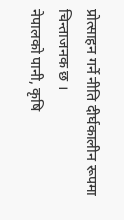प्रोत्साहन गर्ने नीति दीर्घकालीन रूपमा चिन्ताजनक छ ।
नेपालको पानी, कृषि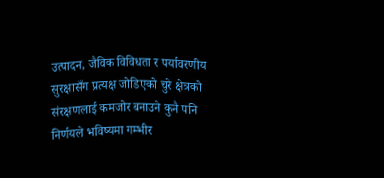उत्पादन, जैविक विविधता र पर्यावरणीय सुरक्षासँग प्रत्यक्ष जोडिएको चुरे क्षेत्रको संरक्षणलाई कमजोर बनाउने कुनै पनि निर्णयले भविष्यमा गम्भीर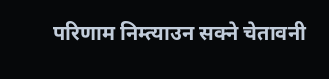परिणाम निम्त्याउन सक्ने चेतावनी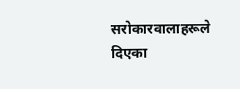सरोकारवालाहरूले दिएका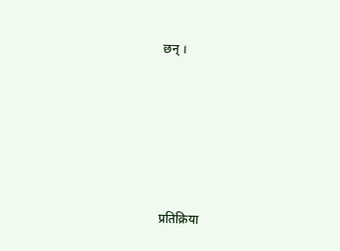छन् ।









प्रतिक्रिया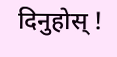दिनुहोस् !